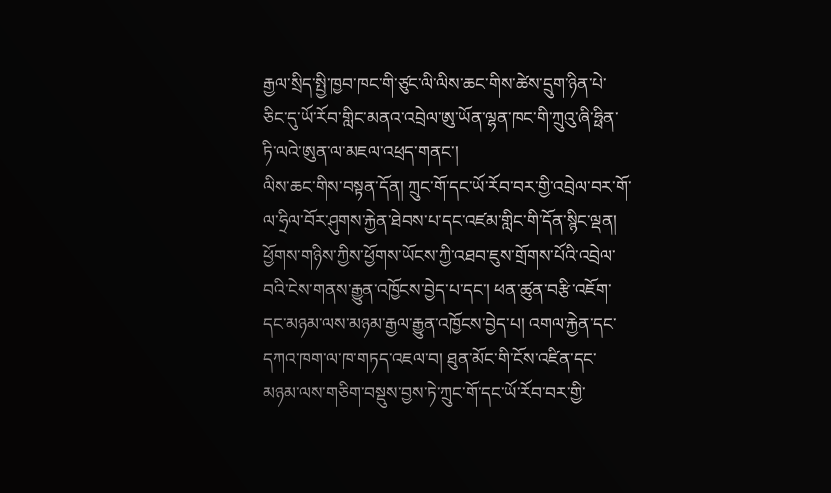རྒྱལ་སྲིད་སྤྱི་ཁྱབ་ཁང་གི་ཙུང་ལི་ལིས་ཆང་གིས་ཚེས་དྲུག་ཉིན་པེ་ཅིང་དུ་ཡོ་རོབ་གླིང་མནའ་འབྲེལ་ཨུ་ཡོན་ལྷན་ཁང་གི་ཀྲུའུ་ཞི་ཧྥིན་ཏི་ལའེ་ཨུན་ལ་མཇལ་འཕྲད་གནང་།
ལིས་ཆང་གིས་བསྟན་དོན། ཀྲུང་གོ་དང་ཡོ་རོབ་བར་གྱི་འབྲེལ་བར་གོ་ལ་ཧྲིལ་བོར་ཤུགས་རྐྱེན་ཐེབས་པ་དང་འཛམ་གླིང་གི་དོན་སྙིང་ལྡན། ཕྱོགས་གཉིས་ཀྱིས་ཕྱོགས་ཡོངས་ཀྱི་འཐབ་ཇུས་གྲོགས་པོའི་འབྲེལ་བའི་ངེས་གནས་རྒྱུན་འཁྱོངས་བྱེད་པ་དང་། ཕན་ཚུན་བརྩི་འཇོག་དང་མཉམ་ལས་མཉམ་རྒྱལ་རྒྱུན་འཁྱོངས་བྱེད་པ། འགལ་རྐྱེན་དང་དཀའ་ཁག་ལ་ཁ་གཏད་འཇལ་བ། ཐུན་མོང་གི་ངོས་འཛིན་དང་མཉམ་ལས་གཅིག་བསྡུས་བྱས་ཏེ་ཀྲུང་གོ་དང་ཡོ་རོབ་བར་གྱི་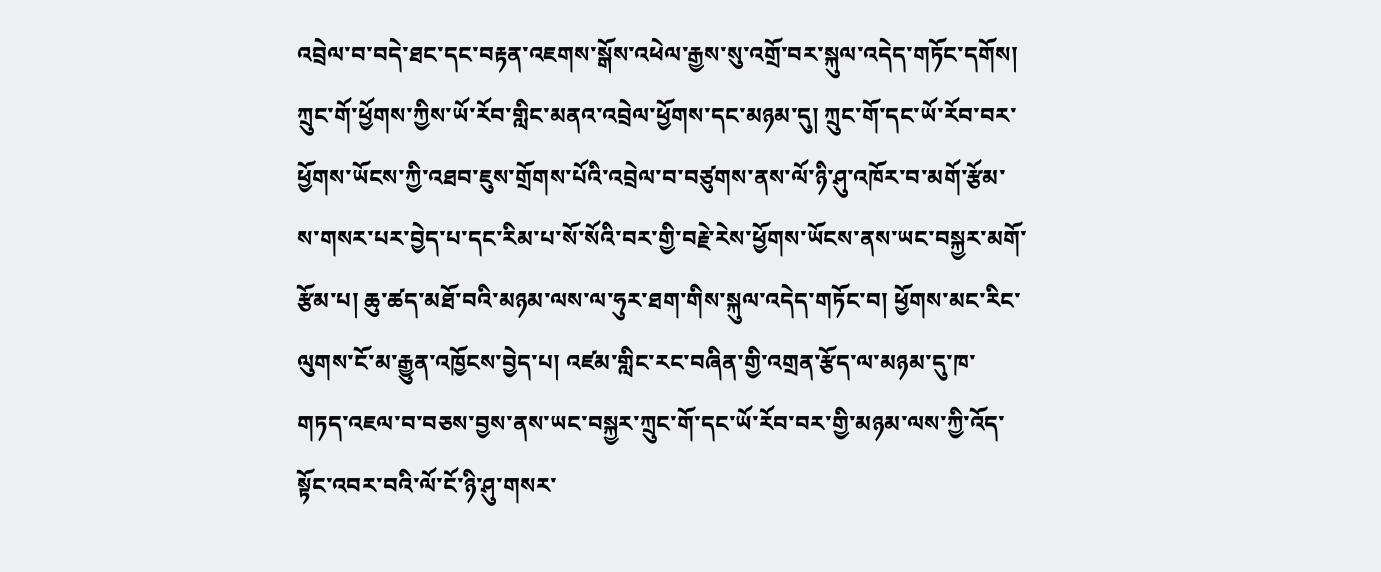འབྲེལ་བ་བདེ་ཐང་དང་བརྟན་འཇགས་སྒོས་འཕེལ་རྒྱས་སུ་འགྲོ་བར་སྐུལ་འདེད་གཏོང་དགོས། ཀྲུང་གོ་ཕྱོགས་ཀྱིས་ཡོ་རོབ་གླིང་མནའ་འབྲེལ་ཕྱོགས་དང་མཉམ་དུ། ཀྲུང་གོ་དང་ཡོ་རོབ་བར་ཕྱོགས་ཡོངས་ཀྱི་འཐབ་ཇུས་གྲོགས་པོའི་འབྲེལ་བ་བཙུགས་ནས་ལོ་ཉི་ཤུ་འཁོར་བ་མགོ་རྩོམ་ས་གསར་པར་བྱེད་པ་དང་རིམ་པ་སོ་སོའི་བར་གྱི་བརྗེ་རེས་ཕྱོགས་ཡོངས་ནས་ཡང་བསྐྱར་མགོ་རྩོམ་པ། ཆུ་ཚད་མཐོ་བའི་མཉམ་ལས་ལ་ཧུར་ཐག་གིས་སྐུལ་འདེད་གཏོང་བ། ཕྱོགས་མང་རིང་ལུགས་ངོ་མ་རྒྱུན་འཁྱོངས་བྱེད་པ། འཛམ་གླིང་རང་བཞིན་གྱི་འགྲན་རྩོད་ལ་མཉམ་དུ་ཁ་གཏད་འཇལ་བ་བཅས་བྱས་ནས་ཡང་བསྐྱར་ཀྲུང་གོ་དང་ཡོ་རོབ་བར་གྱི་མཉམ་ལས་ཀྱི་འོད་སྟོང་འབར་བའི་ལོ་ངོ་ཉི་ཤུ་གསར་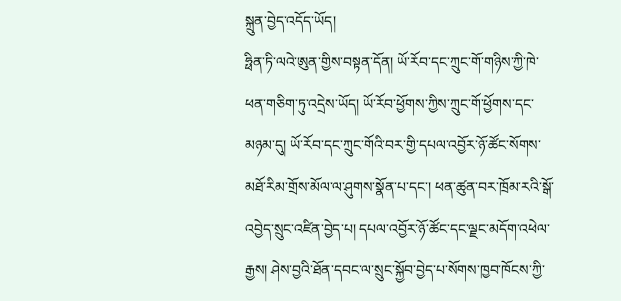སྐྲུན་བྱེད་འདོད་ཡོད།
ཧྥིན་ཏི་ལའེ་ཨུན་གྱིས་བསྟན་དོན། ཡོ་རོབ་དང་ཀྲུང་གོ་གཉིས་ཀྱི་ཁེ་ཕན་གཅིག་ཏུ་འདྲེས་ཡོད། ཡོ་རོབ་ཕྱོགས་ཀྱིས་ཀྲུང་གོ་ཕྱོགས་དང་མཉམ་དུ། ཡོ་རོབ་དང་ཀྲུང་གོའི་བར་གྱི་དཔལ་འབྱོར་ཉོ་ཚོང་སོགས་མཐོ་རིམ་གྲོས་མོལ་ལ་ཤུགས་སྣོན་པ་དང་། ཕན་ཚུན་བར་ཁྲོམ་རའི་སྒོ་འབྱེད་སྲུང་འཛིན་བྱེད་པ། དཔལ་འབྱོར་ཉོ་ཚོང་དང་ལྗང་མདོག་འཕེལ་རྒྱས། ཤེས་བྱའི་ཐོན་དབང་ལ་སྲུང་སྐྱོབ་བྱེད་པ་སོགས་ཁྱབ་ཁོངས་ཀྱི་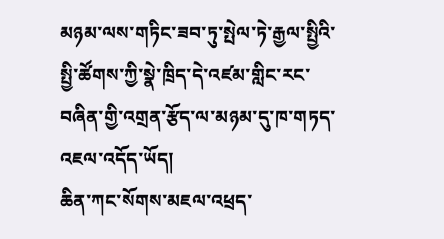མཉམ་ལས་གཏིང་ཟབ་ཏུ་སྤེལ་ཏེ་རྒྱལ་སྤྱིའི་སྤྱི་ཚོགས་ཀྱི་སྣེ་ཁྲིད་དེ་འཛམ་གླིང་རང་བཞིན་གྱི་འགྲན་རྩོད་ལ་མཉམ་དུ་ཁ་གཏད་འཇལ་འདོད་ཡོད།
ཆིན་ཀང་སོགས་མཇལ་འཕྲད་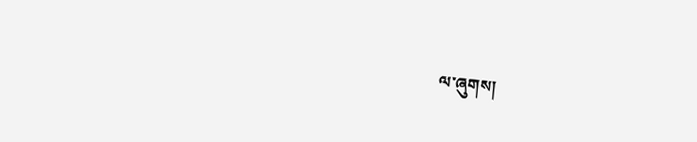ལ་ཞུགས།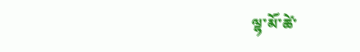ལྷ་མོ་ཚེ་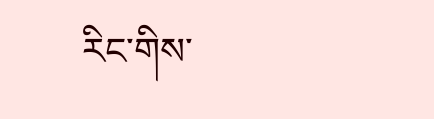རིང་གིས་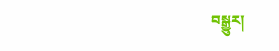བསྒྱུར།